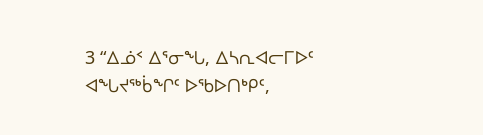3 “ᐃᓅᑉ ᐃᕐᓂᖓ, ᐃᓴᕆᐊᓕᒥᐅᑦ ᐊᖓᔪᖅᑳᖏᑦ ᐅᖃᐅᑎᒃᑭᑦ,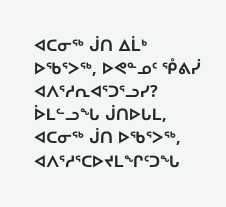ᐊᑕᓂᖅ ᒎᑎ ᐃᒫᒃ ᐅᖃᕐᐳᖅ, ᐅᕙᓐᓄᑦ ᕾᕕᓰ ᐊᐱᕐᓱᕆᐊᕐᑐᕐᓗᓯ? ᐆᒪᓪᓗᖓ ᒎᑎᐅᒐᒪ, ᐊᑕᓂᖅ ᒎᑎ ᐅᖃᕐᐳᖅ, ᐊᐱᕐᓱᕐᑕᐅᔪᒪᖏᑦᑐᖓ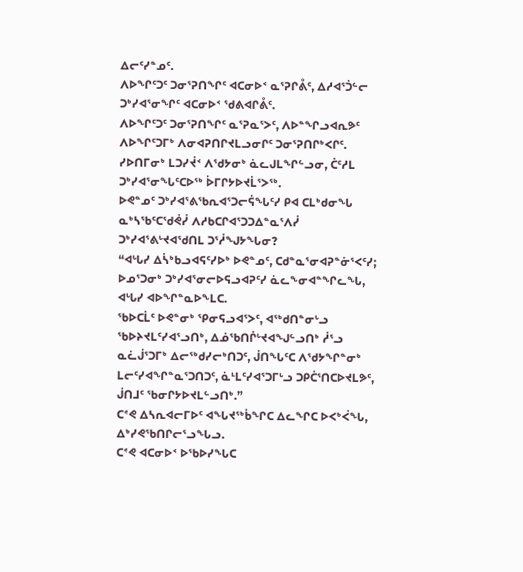ᐃᓕᑦᓯᓐᓄᑦ.
ᐱᐅᖏᑦᑐᑦ ᑐᓂᕐᕈᑎᖏᑦ ᐊᑕᓂᐅᑉ ᓇᕐᕈᒋᕔᑦ, ᐃᓱᐊᕐᑑᓪᓕ ᑐᒃᓯᐊᕐᓂᖏᑦ ᐊᑕᓂᐅᑉ ᖁᕕᐊᒋᕔᑦ.
ᐱᐅᖏᑦᑐᑦ ᑐᓂᕐᕈᑎᖏᑦ ᓇᕐᕈᓇᕐᐳᑦ, ᐱᐅᓐᖏᓗᐊᕆᕗᑦ ᐱᐅᖏᑦᑐᒥᒃ ᐱᓂᐊᕈᑎᒋᔪᒪᓗᓂᒋᑦ ᑐᓂᕐᕈᑎᒋᒃᐸᒋᑦ.
ᓯᐅᑎᒥᓂᒃ ᒪᑐᓯᔫᑉ ᐱᖁᔭᓂᒃ ᓈᓚᒍᒪᖏᓪᓗᓂ, ᑖᑦᓱᒪ ᑐᒃᓯᐊᕐᓂᖓᑦᑕᐅᖅ ᐆᒥᒋᔭᐅᔪᒫᕐᐳᖅ.
ᐅᕙᓐᓄᑦ ᑐᒃᓯᐊᕐᕕᖃᕆᐊᕐᑐᓕᕌᖓᑦᓯ ᑭᐊ ᑕᒪᒃᑯᓂᖓ ᓇᒃᓴᖃᑦᑕᖁᕚᓰ ᐱᓱᑲᑕᒋᐊᕐᑐᑐᐃᓐᓇᕐᐱᓰ ᑐᒃᓯᐊᕐᕕᒡᔪᐊᖁᑎᒪ ᑐᕐᓲᖑᔭᖓᓂ?
“ᐊᒡᒐᓯ ᐃᓵᒃᑲᓗᐊᕋᑦᓯᐅᒃ ᐅᕙᓐᓄᑦ, ᑕᑯᓐᓇᕐᓂᐊᕈᓐᓃᕐᐸᑦᓯ; ᐅᓄᕐᑐᓂᒃ ᑐᒃᓯᐊᕐᓂᓕᐅᕋᓗᐊᕈᑦᓯ ᓈᓚᖕᓂᐊᓐᖏᓚᖓ, ᐊᒡᒐᓯ ᐊᐅᖏᓐᓇᐅᖕᒪᑕ.
ᖃᐅᑕᒫᑦ ᐅᕙᓐᓂᒃ ᕿᓂᕋᓗᐊᕐᐳᑦ, ᐊᖅᑯᑎᓐᓂᒡᓗ ᖃᐅᔨᔪᒪᑦᓯᐊᕐᓗᑎᒃ, ᐃᓅᖃᑎᒌᒡᔪᐊᖑᓪᓗᑎᒃ ᓲᕐᓗ ᓇᓛᒎᕐᑐᒥᒃ ᐃᓕᖅᑯᓯᓕᒃᑎᑐᑦ, ᒎᑎᖓᑦᑕ ᐱᖁᔭᖏᓐᓂᒃ ᒪᓕᑦᓯᐊᖏᓐᓇᕐᑐᑎᑐᑦ, ᓈᒻᒪᑦᓯᐊᕐᑐᒥᒡᓗ ᑐᑭᑖᕐᑎᑕᐅᔪᒪᕗᑦ, ᒎᑎᒧᑦ ᖃᓂᒋᔭᐅᔪᒪᓪᓗᑎᒃ.”
ᑕᕝᕙ ᐃᓴᕆᐊᓕᒥᐅᑦ ᐊᖓᔪᖅᑳᖏᑕ ᐃᓚᖏᑕ ᐅᐸᒃᐹᖓ, ᐃᒃᓯᕙᖃᑎᒋᓕᕐᓗᖓᓗ.
ᑕᕝᕙ ᐊᑕᓂᐅᑉ ᐅᖃᐅᓯᖓᑕ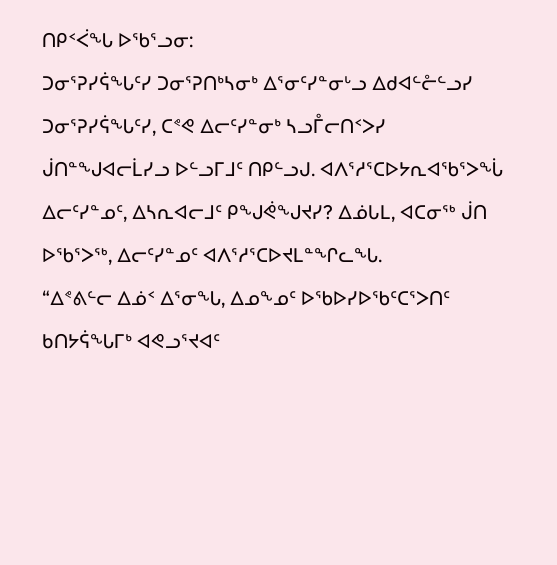ᑎᑭᑉᐹᖓ ᐅᖃᕐᓗᓂ:
ᑐᓂᕐᕈᓯᕌᖓᑦᓯ ᑐᓂᕐᕈᑎᒃᓴᓂᒃ ᐃᕐᓂᑦᓯᓐᓂᒡᓗ ᐃᑯᐊᓪᓔᓪᓗᓯ ᑐᓂᕐᕈᓯᕌᖓᑦᓯ, ᑕᕝᕙ ᐃᓕᑦᓯᓐᓂᒃ ᓴᓗᒤᓕᑎᑉᐳᓯ ᒎᑎᓐᖑᐊᓕᒫᓯᓗ ᐅᓪᓗᒥᒧᑦ ᑎᑭᓪᓗᒍ. ᐊᐱᕐᓱᕐᑕᐅᔭᕆᐊᖃᕐᐳᖔ ᐃᓕᑦᓯᓐᓄᑦ, ᐃᓴᕆᐊᓕᒧᑦ ᑭᖑᕚᖑᔪᓯ? ᐃᓅᒐᒪ, ᐊᑕᓂᖅ ᒎᑎ ᐅᖃᕐᐳᖅ, ᐃᓕᑦᓯᓐᓄᑦ ᐊᐱᕐᓱᕐᑕᐅᔪᒪᓐᖏᓚᖓ.
“ᐃᕝᕕᓪᓕ ᐃᓅᑉ ᐃᕐᓂᖓ, ᐃᓄᖕᓄᑦ ᐅᖃᐅᓯᐅᖃᑦᑕᕐᐳᑎᑦ ᑲᑎᔭᕌᖓᒥᒃ ᐊᕙᓗᕐᔪᐊᑦ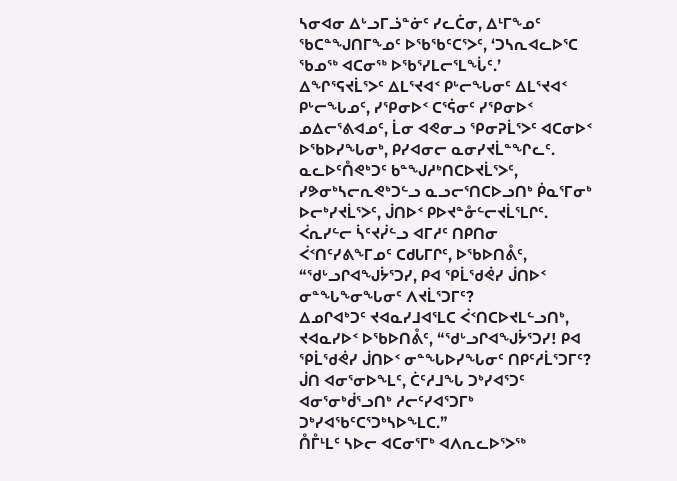ᓴᓂᐊᓂ ᐃᒡᓗᒥᓘᓐᓃᑦ ᓯᓚᑖᓂ, ᐃᒻᒥᖕᓄᑦ ᖃᑕᓐᖑᑎᒥᖕᓄᑦ ᐅᖃᖃᑦᑕᕐᐳᑦ, ‘ᑐᓴᕆᐊᓚᐅᕐᑕ ᖃᓄᖅ ᐊᑕᓂᖅ ᐅᖃᕐᓯᒪᓕᕐᒪᖔᑦ.’
ᐃᖏᕐᕋᔪᒫᕐᐳᑦ ᐃᒪᕐᔪᐊᑉ ᑭᒡᓕᖓᓂᑦ ᐃᒪᕐᔪᐊᑉ ᑭᒡᓕᖓᓄᑦ, ᓯᕿᓂᐅᑉ ᑕᕐᕌᓂᑦ ᓯᕿᓂᐅᑉ ᓄᐃᓕᕐᕕᐊᓄᑦ, ᒫᓂ ᐊᕙᓂᓗ ᕿᓂᕈᒫᕐᐳᑦ ᐊᑕᓂᐅᑉ ᐅᖃᐅᓯᖓᓂᒃ, ᑭᓯᐊᓂᓕ ᓇᓂᓯᔪᒫᓐᖏᓚᑦ.
ᓇᓚᐅᑦᑍᕙᒃᑐᑦ ᑲᓐᖑᓱᒃᑎᑕᐅᔪᒫᕐᐳᑦ, ᓯᕗᓂᒃᓴᓕᕆᕙᒃᑐᓪᓗ ᓇᓗᓕᕐᑎᑕᐅᓗᑎᒃ ᑮᓇᕐᒥᓂᒃ ᐅᓕᒃᓯᔪᒫᕐᐳᑦ, ᒎᑎᐅᑉ ᑭᐅᔪᓐᓁᓪᓕᔪᒫᕐᒪᒋᑦ.
ᐹᕆᓯᓪᓕ ᓵᑦᔪᓰᓪᓗ ᐊᒥᓱᑦ ᑎᑭᑎᓂ ᐹᑉᑎᑦᓯᕕᖕᒥᓄᑦ ᑕᑯᒐᒥᒋᑦ, ᐅᖃᐅᑎᕔᑦ, “ᖁᒡᓗᒋᐊᖑᔮᕐᑐᓯ, ᑭᐊ ᕿᒫᖁᕚᓯ ᒎᑎᐅᑉ ᓂᓐᖓᖕᓂᖓᓂᑦ ᐱᔪᒫᕐᑐᒥᑦ?
ᐃᓄᒋᐊᒃᑐᑦ ᔪᐊᓇᓯᒧᐊᕐᒪᑕ ᐹᑉᑎᑕᐅᔪᒪᓪᓗᑎᒃ, ᔪᐊᓇᓯᐅᑉ ᐅᖃᐅᑎᕔᑦ, “ᖁᒡᓗᒋᐊᖑᔮᕐᑐᓯ! ᑭᐊ ᕿᒫᖁᕚᓯ ᒎᑎᐅᑉ ᓂᓐᖓᐅᓯᖓᓂᑦ ᑎᑭᑦᓱᒫᕐᑐᒥᑦ?
ᒎᑎ ᐊᓂᕐᓂᐅᖕᒪᑦ, ᑖᑦᓱᒧᖓ ᑐᒃᓯᐊᕐᑐᑦ ᐊᓂᕐᓂᒃᑰᕐᓗᑎᒃ ᓱᓕᑦᓯᐊᕐᑐᒥᒃ ᑐᒃᓯᐊᖃᑦᑕᕐᑐᒃᓴᐅᖕᒪᑕ.”
ᑍᒤᒻᒪᑦ ᓴᐅᓕ ᐊᑕᓂᕐᒥᒃ ᐊᐱᕆᓚᐅᕐᐳᖅ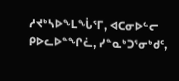ᓱᔪᒃᓴᐅᖕᒪᖔᕐᒥ, ᐊᑕᓂᐅᓪᓕ ᑭᐅᓚᐅᓐᖏᓛ, ᓯᓐᓇᒃᑐᕐᓂᒃᑯᑦ,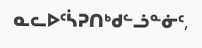ᓇᓚᐅᑦᓵᕈᑎᒃᑯᓪᓘᓐᓃᑦ,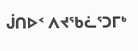ᒎᑎᐅᑉ ᐱᔪᖃᓛᕐᑐᒥᒃ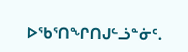ᐅᖃᕐᑎᖏᑎᒍᓪᓘᓐᓃᑦ.